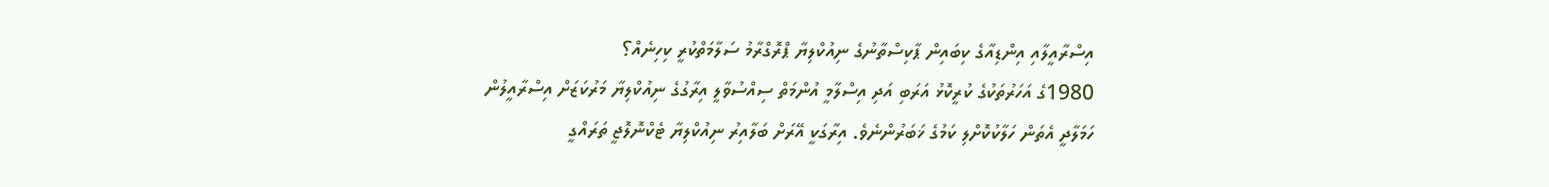އިސްރާއީލާއި އިންޑިއާގެ ކިބައިން ޕާކިސްތާނުގެ ނިއުކްލިޔާ ޕްރޮގްރާމު ސަލާމަތްކުރީ ކިހިނެއް؟
1980ގެ އަހަރުތަކުގެ ކުރީކޮޅު އަރަބި އަދި އިސްލާމީ އުންމަތް ސިއްސުވާލީ އިރާގުގެ ނިއުކްލިޔާ މަރުކަޒަށް އިސްރާއީލުން ހަމަލާދީ އެތަން ހަލާކުކޮށްލި ކަމުގެ ޚަބަރުންނެވެ. އިރާގަކީ އޭރަށް ބަލާއިރު ނިއުކްލިޔާ ޓެކްނޮލޮޖީ ތަރައްގީ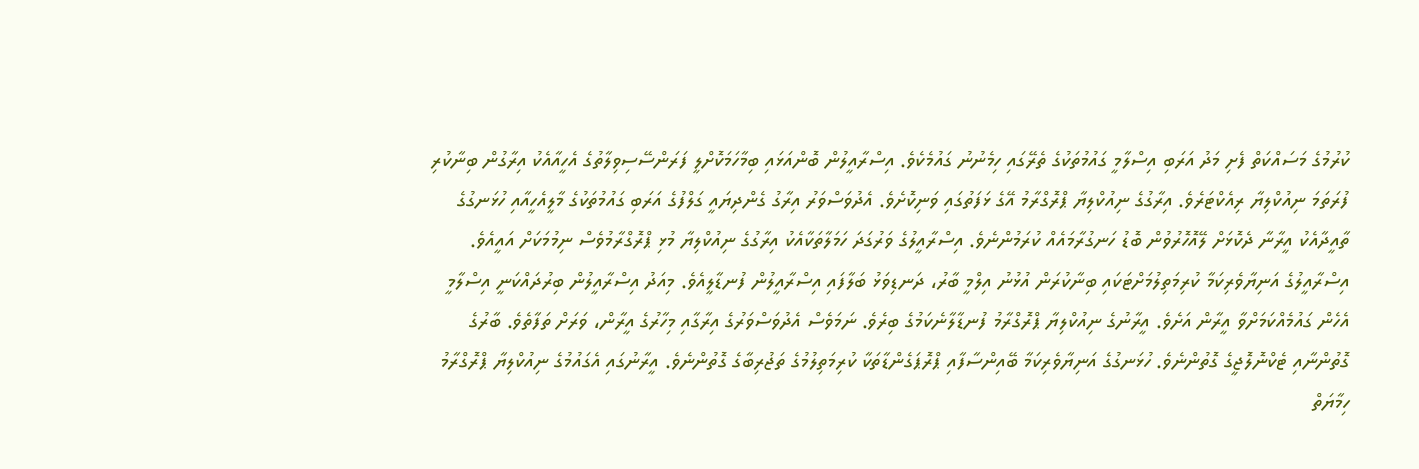ކުރުމުގެ މަސައްކަތް ފެށި މަދު އަރަބި އިސްލާމީ ގައުމުތަކުގެ ތެރޭގައި ހިމެނުނު ގައުމެކެވެ. އިސްރާއީލުން ބޮންއަޅައި ބިމާހަމަކޮށްލީ ފަރަންސޭސިވިލާތުގެ އެހީއާއެކު އިރާގުން ބިނާކުރި ފުރަތަމަ ނިއުކްލިޔާ ރިއެކްޓަރެވެ. އިރާގުގެ ނިއުކްލިޔާ ޕްރޮގްރާމު އޭގެ ޅަފަތުގައި ވަނިކޮށެވެ. އެދުވަސްވަރު އިރާގު ގެންދިޔައީ ގަލްފުގެ އަރަބި ގައުމުތަކުގެ މާލީއެހީއާއި ހުޅަނގުގެ ތާއީދާއެކު އީރާނާ ދެކޮޅަށް ލޭއޮހޮރުވުން ބޮޑު ހަނގުރާމައެއް ކުރަމުންނެވެ. އިސްރާއީލުގެ ވަރުގަދަ ހަމަލާތަކާއެކު އިރާގުގެ ނިއުކްލިޔާ މުޅި ޕްރޮގްރާމުވެސް ނިމުމަކަށް އައީއެވެ. އިސްރާއީލުގެ އަނިޔާވެރިކަމާ ކުރިމަތިލުމަށްޓަކައި ބިނާކުރަން އުޅުނު އިލްމީ ބާރު، ދަނޑިވަޅު ބަލާފައި އިސްރާއީލުން ފުނޑާލީއެވެ. މިއަދު އިސްރާއީލުން ބިރުދައްކަނީ އިސްލާމީ އެހެން ގައުމެއްކަމަށްވާ އީރާން އަށެވެ. އީރާނުގެ ނިއުކްލިޔާ ޕްރޮގްރާމު ފުނޑާލާނެކަމުގެ ބިރެވެ. ނަމަވެސް އެދުވަސްވަރުގެ އިރާގާއި މިހާރުގެ އީރާން، ވަރަށް ތަފާތެވެ. ބާރުގެ ގޮތުންނާއި ޓެކްނޮލޮޖީގެ ގޮތުންނެވެ. ހުޅަނގުގެ އަނިޔާވެރިކަމާ ބޭއިންސާފާއި ޕްރޮޕަގެންޑާތަކާ ކުރިމަތިލުމުގެ ތަޖުރިބާގެ ގޮތުންނެވެ. އީރާނުގައި އެގައުމުގެ ނިއުކްލިޔާ ޕްރޮގްރާމު ހިމާޔަތް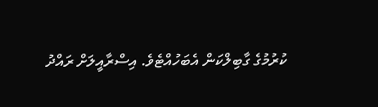ކުރުމުގެ ގާބިލްކަން އެބަހުއްޓެވެ. އިސްރާއީލަށް ރައްދު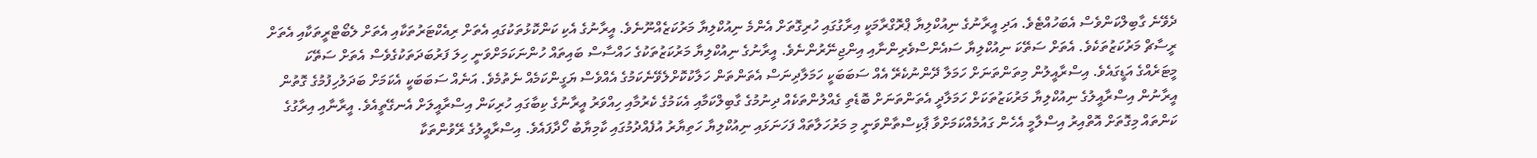ދެވޭނެ ގާބިލްކަންވެސް އެބަހުއްޓެވެ. އަދި އީރާނުގެ ނިއުކްލިޔާ ޕްރޮގްރާމަކީ އިރާގުގައި ހުރިގޮތަށް އެންމެ ނިއުކްލިޔާ މަރުކަޒެއްނޫނެވެ. އީރާނުގެ އެކި ކަންކޮޅުތަކުގައި އެތަށް ރިއެކްޓަރުތަކާއި އެތަށް ލެބޯޓްރީތަކާއި އެތަށް ރީސާޗް މަރުކަޒުތަކެވެ. އެތަށް ސަތޭކަ ނިއުކްލިޔާ ސައެންސްވެރިންނާއި އިންޖިނޭރުންނެވެ. އީރާނުގެ ނިއުކްލިޔާ މަރުކަޒުތަކުގެ ހައްސާސް ބައިތައް ހުންނަކަމަށްވަނީ ހިލަ ފަރުބަދަތަކުގެވެސް އެތަށް ސަތޭކަ މީޓަރެއްގެ އަޑީގައެވެ. އިސްރާއީލުން މިތަންތަނަށް ހަމަލާ ދޭންނުކެރޭ އެއް ސަބަބަކީ ހަމަލާދިނަސް އެތަންތަން ހަލާކުކޮށްލެވޭނެކަމުގެ އެއްވެސް ޔަގީންކަމެއް ނެތުމެވެ. އަނެއް ސަބަބަކީ އެކަމަށް ބަދަލުހިފުމުގެ ގޮތުން އީރާނުން އިސްރާއީލުގެ ނިއުކްލިޔާ މަރުކަޒުތަކަށް ހަމަލާދީ އެތަންތަނަށް ބޮޑެތި ގެއްލުންތަކެއް ދިނުމުގެ ގާބިލްކަމާއި އެކަމުގެ ކެރުމާއި ހިއްވަރު އީރާނުގެ ކިބާގައި ހުރިކަން އިސްރާއީލަށް އެނގޭތީއެވެ. އީރާނާއި އިރާގުގެ ކަންތައް މިގޮތަށް އޮތްއިރު އިސްލާމީ އެހެން ގައުމެއްކަމަށްވާ ޕާކިސްތާންވަނީ މި މަރުހަލާތައް ފަހަނަޅައި ނިއުކްލިޔާ ހަތިޔާރު އުފެއްދުމުގައި ކާމިޔާބު ހޯދާފައެވެ. އިސްރާއީލުގެ ރޭވުންތަކާ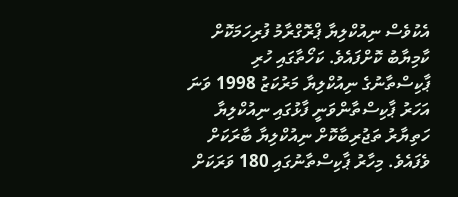އެކުވެސް ނިއުކްލިޔާ ޕްރޮގްރާމު ފުރިހަމަކޮށް ކާމިޔާބު ކޮށްފައެވެ. ކަހޯތާގައި ހުރި ޕާކިސްތާނުގެ ނިއުކްލިޔާ މަރުކަޒު 1998 ވަނަ އަހަރު ޕާކިސްތާންވަނީ ފާޅުގައި ނިއުކްލިޔާ ހަތިޔާރު ތަޖުރިބާކޮށް ނިއުކްލިޔާ ބާރަކަށް ވެފައެވެ. މިހާރު ޕާކިސްތާނުގައި 180 ވަރަކަށް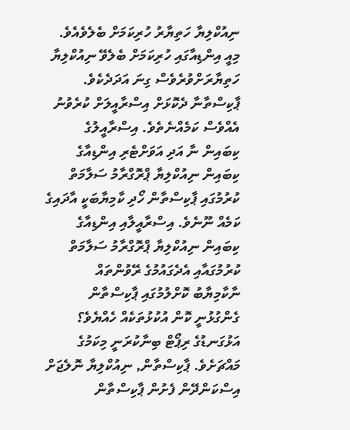ނިއުކްލިޔާ ހަތިޔާރު ހުރިކަމަށް ބެލެވެއެވެ. މިއީ އިންޑިއާގައި ހުރިކަމަށް ބެލެވޭ ނިއުކްލިޔާ ހަތިޔާރަށްވުރެވެސް ގިނަ އަދަދެކެވެ. ޕާކިސްތާނާ ދެކޮޅަށް އިސްރާއީލަށް ކުރެވުނު އެއްވެސް ކަމެއްނެތެވެ. އިސްރާއީލުގެ ކިބައިން ނާ އަދި އަވަށްޓެރި އިންޑިއާގެ ކިބައިން ނިއުކްލިޔާ ޕްރޮގްރާމު ސަލާމަތް ކުރުމުގައި ޕާކިސްތާން ހޯދި ކާމިޔާބަކީ އާދައިގެ ކަމެއް ނޫނެވެ. އިސްރާއީލާއި އިންޑިއާގެ ކިބައިން ނިއުކްލިޔާ ޕްރޮގްރާމު ސަލާމަތް ކުރުމުގައާއި އެދެގައުމުގެ ރޭވުންތައް ނާކާމިޔާބު ކޮށްލުމުގައި ޕާކިސްތާން ގެންގުޅުނީ ކޮން އުކުޅުތަކެއް ހެއްޔެވެ؟ އަޅުގަނޑުގެ ރިޕޯޓް ބިނާކުރަނީ މިކަމުގެ މައްޗަށެވެ. ޕާކިސްތާން, ނިއުކްލިޔާ ނޮލެޖަށް އިސްކަންދޭން ފެށުން ޕާކިސްތާން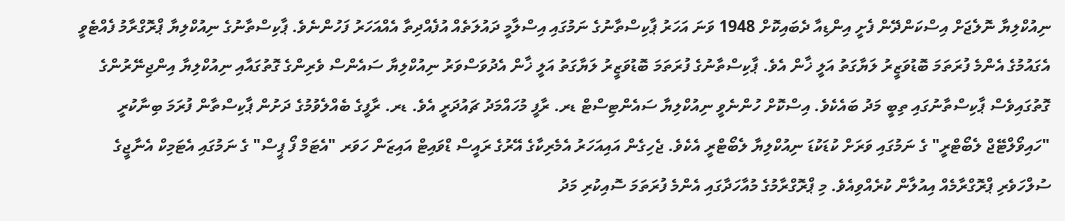ނިއުކްލިޔާ ނޮލެޖަށް އިސްކަންދޭން ފެށީ އިންޑިއާ ދެބައިކޮށް 1948 ވަނަ އަހަރު ޕާކިސްތާނުގެ ނަމުގައި އިސްލާމީ ދައުލަތެއް އުފެއްދިތާ އެއްއަހަރު ފަހުންނެވެ. ޕާކިސްތާނުގެ ނިއުކްލިޔާ ޕްރޮގްރާމު ފެއްޓެވީ އެގައުމުގެ އެންމެ ފުރަތަމަ ބޮޑުވަޒީރު ލަޔާގަތު އަލީ ޚާން އެވެ. ޕާކިސްތާނުގެ ފުރަތަމަ ބޮޑުވަޒީރު ލަޔާގަތު އަލީ ޚާން އެދުވަސްވަރު ނިއުކްލިޔާ ސައެންސް ވެރިންގެ ގޮތުގައާއި ނިއުކްލިޔާ އިންޖިނޭރުންގެ ގޮތުގައިވެސް ޕާކިސްތާނުގައި ތިބީ މަދު ބައެކެވެ. އިސްކޮށް ހުންނެވީ ނިއުކްލިޔާ ސައެންޓިސްޓް ޑރ. ރާފީ މުހައްމަދު ޗައުދަރީ އެވެ. ޑރ. ރާފީގެ ބެއްލެވުމުގެ ދަށުން ޕާކިސްތާން ފުރަމަ ބިނާކުރީ "ހައިވޯލްޓޭޖް ލެބޯޓްރީ" ގެ ނަމުގައި ވަރަށް ކުޑަކުޑަ ނިއުކްލިޔާ ލެބޯޓްރީ އެކެވެ. ޖެހިގެން އައިއަހަރު އެމެރިކާގެ އޭރުގެ ރައީސް ޑްވައިޓް އައިޒަން ހަވަރ "އެޓަމް ފޯ ޕީސް" ގެ ނަމުގައި އެޓަމިކް އެނާޖީގެ ސުލްހަވެރި ޕްރޮގްރާމެއް އިއުލާން ކުރެއްވިއެވެ. މި ޕްރޮގްރާމުގެ މުއާހަދާގައި އެންމެ ފުރަތަމަ ސޮއިކުރި މަދު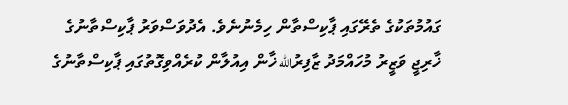ގައުމުތަކުގެ ތެރޭގައި ޕާކިސްތާން ހިމެނުނެވެ. އެދުވަސްވަރު ޕާކިސްތާނުގެ ޚާރިޖީ ވަޒީރު މުހައްމަދު ޒާފިރުالله ޚާން އިއުލާން ކުރެއްވިގޮތުގައި ޕާކިސްތާނުގެ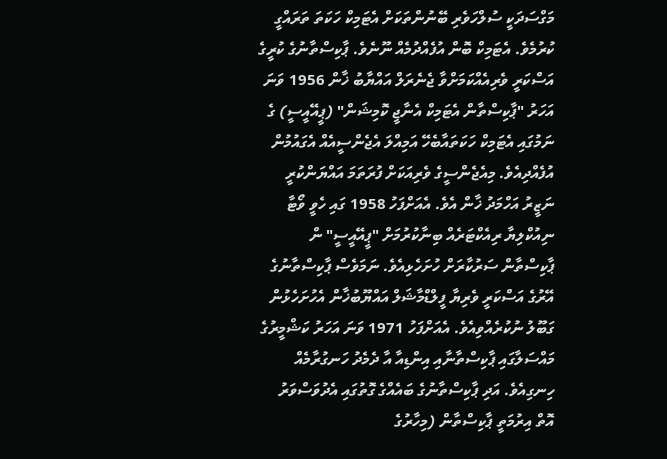މަގްސަދަކީ ސުލްހަވެރި ބޭނުންތަކަށް އެޓަމިކް ހަކަތަ ތަރައްގީ ކުރުމެވެ. އެޓަމިކް ބޮން އުފެއްދުމެއް ނޫނެވެ. ޕާކިސްތާނުގެ ކުރީގެ އަސްކަރީ ވެރިއެއްކަމަށްވާ ޖެނެރަލް އައްޔާބު ޚާން 1956 ވަނަ އަހަރު "ޕާކިސްތާން އެޓަމިކް އެނާޖީ ކޮމިޝަން" (ޕީއޭއީސީ) ގެ ނަމުގައި އެޓަމިކް ހަކަތައާބެހޭ އަމިއްލަ އެޖެންސީއެއް އެގައުމުން އުފެއްދިއެވެ. މިއެޖެންސީގެ ވެރިއަކަށް ފުރަތަމަ އައްޔަންކުރީ ނަޒީރު އަހްމަދު ޚާން އެވެ. އެއަށްފަހު 1958 ގައި ހެވީ ވޯޓާ ނިއުކްލިޔާ ރިއެކްޓަރެއް ބިނާކުރުމަށް "ޕީއޭއީސީ" ން ޕާކިސްތާން ސަރުކާރަށް ހުށަހެޅިއެވެ. ނަމަވެސް ޕާކިސްތާނުގެ އޭރުގެ އަސްކަރީ ވެރިޔާ ފީލްޑްމާޝަލް އައްޔޫބުޚާން އެހުށަހެޅުން ގަބޫލު ނުކުރެއްވިއެވެ. އެއަށްފަހު 1971 ވަނަ އަހަރު ކަޝްމީރުގެ މައްސަލާގައި ޕާކިސްތާނާއި އިންޑިއާ އާ ދެމެދު ހަނގުރާމެއް ހިނގިއެވެ. އަދި ޕާކިސްތާނުގެ ބައެއްގެ ގޮތުގައި އެދުވަސްވަރު އޮތް އިރުމަތީ ޕާކިސްތާން (މިހާރުގެ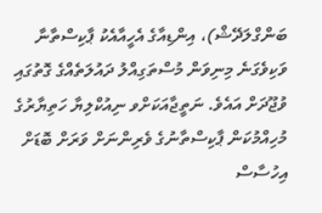ބަންގްލަދޭޝް)، އިންޑިއާގެ އެހީއާއެކު ޕާކިސްތާނާ ވަކިވެގަނެ މިނިވަން މުސްތަގިއްލު ދައުލަތެއްގެ ގޮތުގައި ވުޖޫދަށް އައެވެ. ނަތީޖާއަކަށްވ ނިއުކްލިޔާ ހަތިޔާރުގެ މުހިއްމުކަން ޕާކިސްތާނުގެ ވެރިންނަށް ވަރަށް ބޮޑަށް އިހުސާސް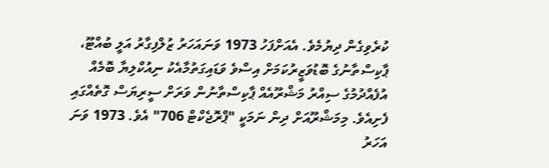ކުރެވިގެން ދިޔުމެވެ. އެއަށްފަހު 1973 ވަނައަހަރު ޒުލްފިގާރު އަލީ ބުއްޓޫ، ޕާކިސްތާނުގެ ބޮޑުވަޒީރުކަމަށް އިސްވެ ވަޑައިގަތުމާއެކު ނިއުކްލިޔާ ބޮމެއް އުފެއްދުމުގެ ސިއްރު މަޝްރޫއެއް ޕާކިސްތާނުން ވަރަށް ސީރިޔަސް ގޮތެއްގައި ފެށިއެވެ. މިމަޝްރޫއަށް ދިން ނަމަކީ "ޕްރޮޖެކްޓް 706" އެވެ. 1973 ވަނަ އަހަރު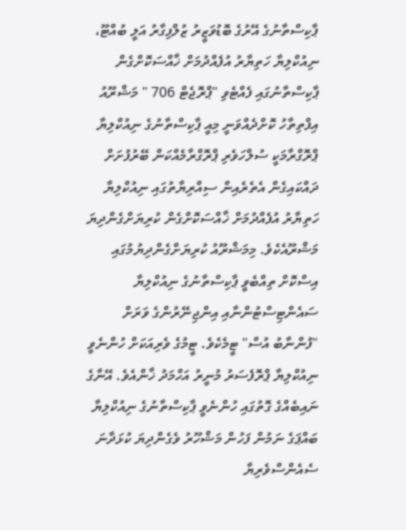ޕާކިސްތާނުގެ އޭރުގެ ބޮޑުވަޒީރު ޒުލްފިގާރު އަލީ ބުއްޓޫ، ނިއުކްލިޔާ ހަތިޔާރު އުފެއްދުމަށް ޚާއްސަކޮށްގެން ޕާކިސްތާނުގައި ފެއްޓެވި "ޕްރޮޖެޓް 706 " މަޝްރޫއު އިފްތިތާހު ކޮށްދެއްވަނީ މިއީ ޕާކިސްތާނުގެ ނިއުކްލިޔާ ޕްރޮގްރާމަކީ ސުލްހަވެރި ޕްރޮގްރާމެއްކަން ބޭރުފުށަށް ދައްކައިގެން އެތެރެއިން ސިއްރިޔާތުގައި ނިއުކްލިޔާ ހަތިޔާރު އުފެއްދުމަށް ޚާއްސަކޮށްގެން ކުރިޔަށްގެންދިޔަ މަޝްރޫއެކެވެ. މިމަޝްރޫއު ކުރިޔަށްގެންދިޔުމުގައި އިސްކޮށް ތިއްބެވީ ޕާކިސްތާނުގެ ނިއުކްލިޔާ ސައެންޓިސްޓުންނާއި އިންޖިނޭރުންގެ ވަރަށް "ފުންނާބު އުސް" ޓީމެކެވެ. ޓީމުގެ ވެރިއަކަށް ހުންނެވީ ނިއުކްލިޔާ ޕްރޮފެސަރު މުނީރު އަހްމަދު ޚާންއެވެ. އޭނާގެ ނައިބެއްގެ ގޮތުގައި ހުންނެވީ ޕާކިސްތާނުގެ ނިއުކްލިޔާ ބައްޕަގެ ނަމުން ފަހުން މަޝްހޫރު ވެގެންދިޔަ ކުޅަދާނަ ސެއެންސްވެރިޔާ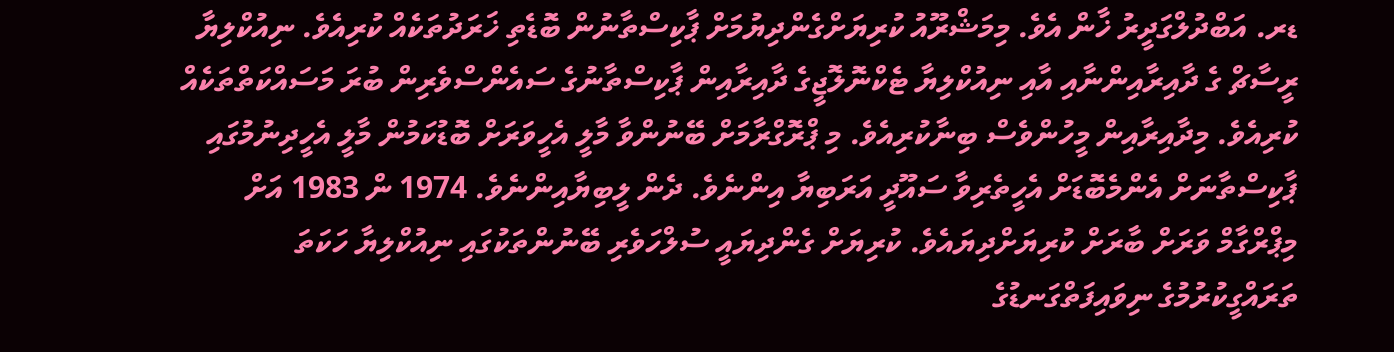ޑރ. އަބްދުލްގަދީރު ޚާން އެވެ. މިމަޝްރޫއު ކުރިޔަށްގެންދިޔުމަށް ޕާކިސްތާނުން ބޮޑެތި ޚަރަދުތަކެއް ކުރިއެވެ. ނިއުކްލިޔާ ރީސާޗް ގެ ދާއިރާއިންނާއި އާއި ނިއުކްލިޔާ ޓެކްނޮލޮޖީގެ ދާއިރާއިން ޕާކިސްތާނުގެ ސައެންސްވެރިން ބުރަ މަސައްކަތްތަކެއް ކުރިއެވެ. މިދާއިރާއިން މީހުންވެސް ބިނާކުރިއެވެ. މި ޕްރޮގްރާމަށް ބޭނުންވާ މާލީ އެހީވަރަށް ބޮޑުކަމުން މާލީ އެހީދިނުމުގައި ޕާކިސްތާނަށް އެންމެބޮޑަށް އެހީތެރިވާ ސައޫދީ އަރަބިޔާ އިންނެވެ. ދެން ލީބިޔާއިންނެވެ. 1974 ން 1983 އަށް މިޕްރްގާމް ވަރަށް ބާރަށް ކުރިޔަށްދިޔައެވެ. ކުރިޔަށް ގެންދިޔައީ ސުލްހަވެރި ބޭނުންތަކުގައި ނިއުކްލިޔާ ހަކަތަ ތަރައްގީކުރުމުގެ ނިވައިފަތްގަނޑުގެ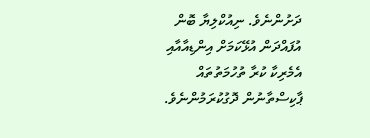ދަށުންނެވެ. ނިއުކްލިޔާ ބޮން އުފައްދަން އުޅޭކަމަށް އިންޑިއާއާއި އެމެރިކާ ކުރާ ތުހުމަތުތައް ޕާކިސްތާނުން ދޮގުކުރަމުންނެވެ.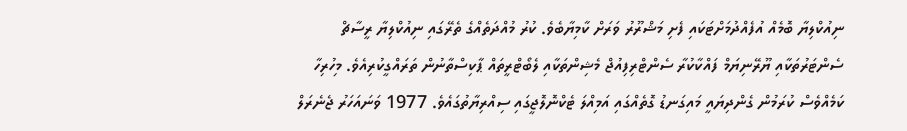ނިއުކްލިޔާ ބޮމެއް އުފެއްދުމަށްޓަކައި ފެށި މަޝްރޫރު ވަރަށް ކާމިޔާބެވެ. ކުރު މުއްދަތެއްގެ ތެރޭގައި ނިއުކްލިޔާ ރީސާޗް ސެންޓަރުތަކާއި ޔޫރޭނިޔަމް ފައްކާކުރާ ސެންޓްރިފިއުޖް މެޝިންތަކާއި ލެބޯޓްރީތައް ޕާކިސްތާނުން ތަރައްގީކުރިއެވެ. މިހުރިހާ ކަމެއްވެސް ކުރަމުން ގެންދިޔައީ މައިގަނޑު ގޮތެއްގައި އަމިއްލަ ޓެކްނޮލޮޖީގައި ސިއްރިޔާތުގައެވެ. 1977 ވަނައަހަރު ޖެނެރަލް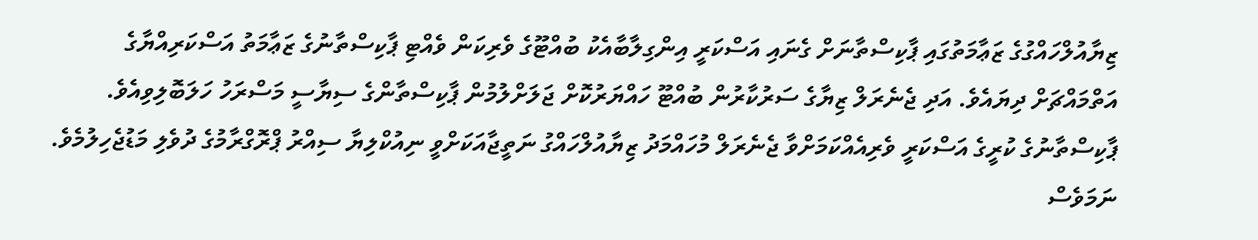ޒިޔާއުލްހައްގުގެ ޒަޢާމަތުގައި ޕާކިސްތާނަށް ގެނައި އަސްކަރީ އިންގިލާބާއެކު ބުއްޓޫގެ ވެރިކަން ވެއްޓި ޕާކިސްތާނުގެ ޒަޢާމަތު އަސްކަރިއްޔާގެ އަތްމައްޗަށް ދިޔައެވެ. އަދި ޖެނެރަލް ޒިޔާގެ ސަރުކާރުން ބުއްޓޫ ހައްޔަރުކޮށް ޖަލަށްލުމުން ޕާކިސްތާންގެ ސިޔާސީ މަސްރަހު ހަލަބޮލިވިއެވެ. ޕާކިސްތާނުގެ ކުރީގެ އަސްކަރީ ވެރިއެއްކަމަށްވާ ޖެނެރަލް މުހައްމަދު ޒިޔާއުލްހައްގު ނަތީޖާއަކަށްވީ ނިއުކްލިޔާ ސިއްރު ޕްރޮގްރާމުގެ ދުވެލި މަޑުޖެހިލުމެވެ. ނަމަވެސް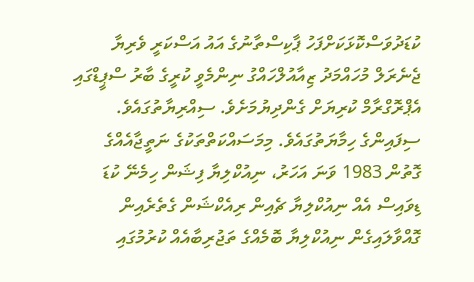ކުޑަދުވަސްކޮޅަކަށްފަހު ޕާކިސްތާނުގެ އައު އަސްކަރީ ވެރިޔާ ޖެނެރަލް މުހައްމަދު ޒިއާއުލްހައްގު ނިންމެވީ ކުރީގެ ބާރު ސްޕީޑްގައި އެޕްރޮގްރާމް ކުރިޔަށް ގެންދިޔުމަށެވެ. ސިއްރިޔާތުގައެވެ. ސިފައިންގެ ހިމާޔަތުގައެވެ. މިމަސައްކަތްތަކުގެ ނަތީޖާއެއްގެ ގޮތުން 1983 ވަނަ އަހަރު، ނިއުކްލިޔާ ފިޝަން ހިމެނޭ ކުޑަ ޑިވައިސް އެއް ނިއުކްލިޔާ ޗެއިން ރިއެކްޝަން ގެތެރެއިން ގޮއްވާލައިގެން ނިއުކްލިޔާ ބޮމެއްގެ ތަޖުރިބާއެއް ކުރުމުގައި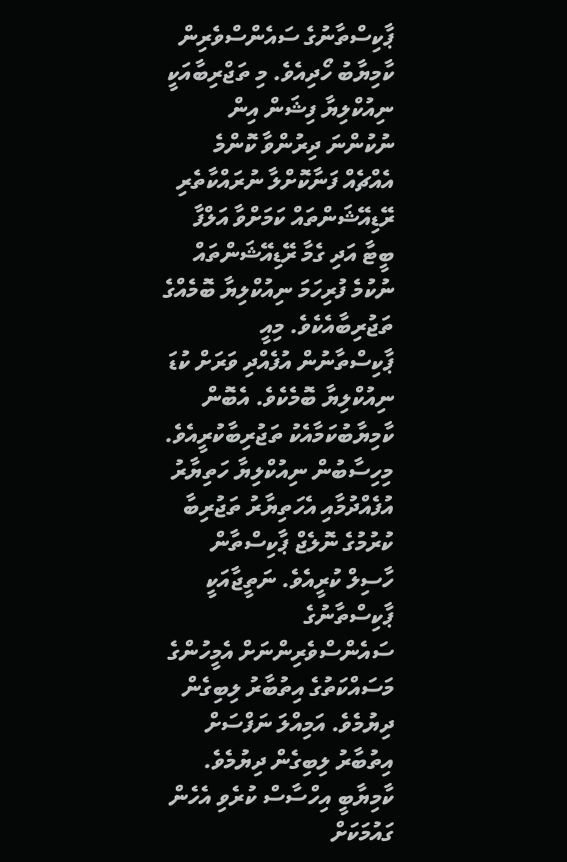ޕާކިސްތާނުގެ ސައެންސްވެރިން ކާމިޔާބު ހޯދިއެވެ. މި ތަޖްރިބާއަކީ ނިއުކްލިޔާ ފިޝަން އިން ނުކުންނަ ދިރުންވާ ކޮންމެ އެއްޗެއް ފަނާކޮށްލާ ނުރައްކާތެރި ރޭޑިއޭޝަންތައް ކަމަށްވާ އަލްފާ ބީޓާ އަދި ގެމާ ރޭޑިއޭޝަންތައް ނުކުމެ ފުރިހަމަ ނިއުކްލިޔާ ބޮމެއްގެ ތަޖުރިބާއެކެވެ. މިއީ ޕާކިސްތާނުން އުފެއްދި ވަރަށް ކުޑަ ނިއުކްލިޔާ ބޮމެކެވެ. އެބޮން ކާމިޔާބުކަމާއެކު ތަޖުރިބާކުރީއެވެ. މިހިސާބުން ނިއުކްލިޔާ ހަތިޔާރު އުފެއްދުމާއި އެހަތިޔާރު ތަޖުރިބާ ކުރުމުގެ ނޮލެޖް ޕާކިސްތާން ހާސިލް ކުރީއެވެ. ނަތީޖާއަކީ ޕާކިސްތާނުގެ ސައެންސްވެރިންނަށް އެމީހުންގެ މަސައްކަތުގެ އިތުބާރު ލިބިގެން ދިޔުމެވެ. އަމިއްލަ ނަފްސަށް އިތުބާރު ލިބިގެން ދިޔުމެވެ. ކާމިޔާބީ އިހްސާސް ކުރެވި އެހެން ގައުމަކަށް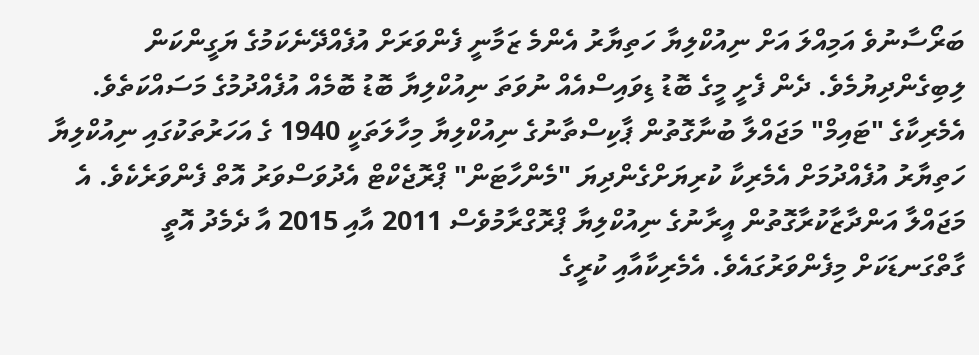ބަރޯސާނުވެ އަމިއްލަ އަށް ނިއުކްލިޔާ ހަތިޔާރު އެންމެ ޒަމާނީ ފެންވަރަށް އުފެއްދޭނެކަމުގެ ޔަގީންކަން ލިބިގެންދިޔުމެވެ. ދެން ފެށީ މީގެ ބޮޑު ޑިވައިސްއެއް ނުވަތަ ނިއުކްލިޔާ ބޮޑު ބޮމެއް އުފެއްދުމުގެ މަސައްކަތެވެ. އެމެރިކާގެ "ޓައިމް" މަޖައްލާ ބުނާގޮތުން ޕާކިސްތާނުގެ ނިއުކްލިޔާ މިހާލަތަކީ 1940 ގެ އަހަރުތަކުގައި ނިއުކްލިޔާ ހަތިޔާރު އުފެއްދުމަށް އެމެރިކާ ކުރިޔަށްގެންދިޔަ "މެންހާޓަން" ޕްރޮޖެކްޓް އެދުވަސްވަރު އޮތް ފެންވަރެކެވެ. އެ މަޖައްލާ އަންދާޒާކުރާގޮތުން އީރާނުގެ ނިއުކްލިޔާ ޕްރޮގްރާމުވެސް 2011 އާއި 2015 އާ ދެމެދު އޮތީ ގާތްގަނޑަކަށް މިފެންވަރުގައެވެ. އެމެރިކާއާއި ކުރީގެ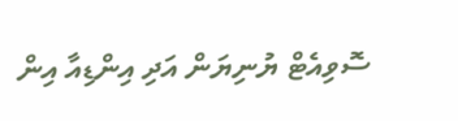ސޮވިއެޓް ޔުނިޔަން އަދި އިންޑިއާ އިން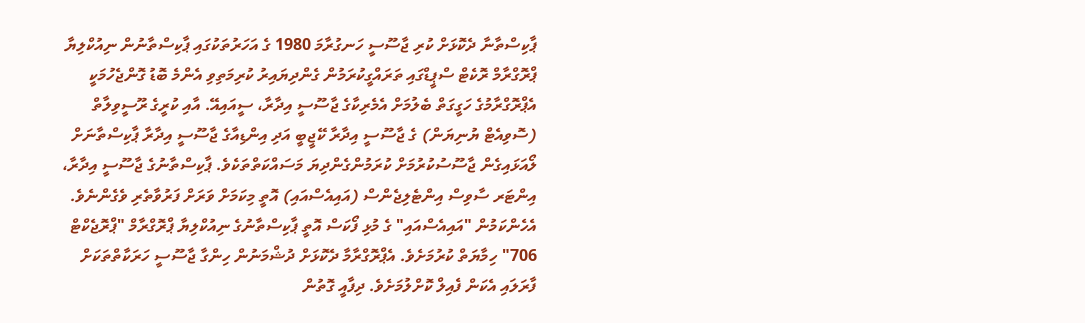ޕާކިސްތާނާ ދެކޮޅަށް ކުރި ޖާސޫސީ ހަނގުރާމަ 1980 ގެ އަހަރުތަކުގައި ޕާކިސްތާނުން ނިއުކްލިޔާ ޕްރޮގްރާމް ރޮކެޓް ސްޕީޑްގައި ތަރައްގީކުރަމުން ގެންދިޔައިރު ކުރިމަތިވި އެންމެ ބޮޑު ގޮންޖެހުމަކީ އެޕްރޮގްރާމުގެ ހަގީގަތް ބެލުމަށް އެމެރިކާގެ ޖާސޫސީ އިދާރާ، ސީއައިއޭ. އާއި ކުރީގެ ރޫސީވިލާތް (ސޮވިއެޓް ޔުނިޔަން) ގެ ޖާސޫސީ އިދާރާ ކޭޖީބީ އަދި އިންޑިއާގެ ޖާސޫސީ އިދާރާ ޕާކިސްތާނަށް ލޯއަޅައިގެން ޖާސޫސުކުރުމަށް ކުރަމުންގެންދިޔަ މަސައްކަތްތަކެވެ. ޕާކިސްތާނުގެ ޖާސޫސީ އިދާރާ، އިންޓަރ ސާވިސް އިންޓެލިޖެންސް (އައިއެސްއައި) އޮތީ މިކަމަށް ވަރަށް ފަރުވާތެރި ވެގެންނެވެ. އެހެންކަމުން "އައިއެސްއައި" ގެ މުޅި ފޯކަސް އޮތީ ޕާކިސްތާނުގެ ނިއުކްލިޔާ ޕްރޮގްރާމް "ޕްރޮޖެކްޓް 706" ހިމާޔަތް ކުރުމަށެވެ. އެޕްރޮގްރާމާ ދެކޮޅަށް ދުޝްމަނުން ހިންގާ ޖާސޫސީ ހަރަކާތްތަކަށް ފާރަލައި އެކަން ފެއިލް ކޮށްލުމަށެވެ. ދިފާއީ ގޮތުން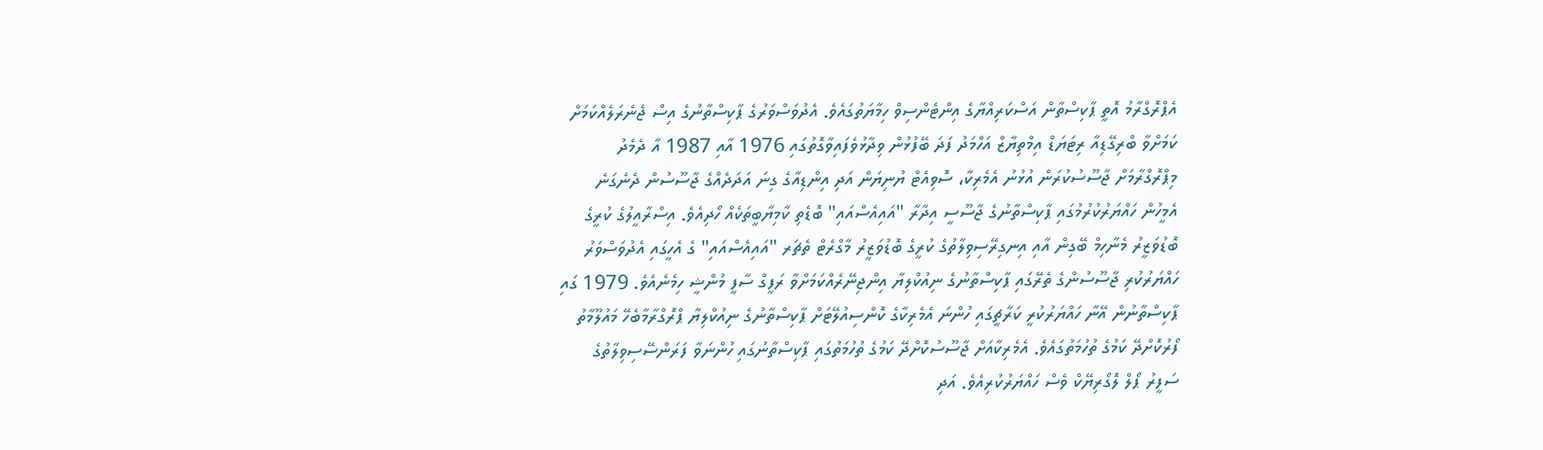އެޕްރޮގްރާމު އޮތީ ޕާކިސްތާން އަސްކަރިއްޔާގެ އިންޓެންސިވް ހިމާޔަތުގައެވެ. އެދުވަސްވަރުގެ ޕާކިސްތާނުގެ އިސް ޖެނެރަލެއްކަމަށް ކަމަށްވާ ބްރިގޭޑިއާ ރިޓަޔަޑް އިމްތިޔާޒް އަހްމަދު ފަދަ ބޭފުޅުން ވިދާޅުވެފައިވާގޮތުގައި 1976 އާއި 1987 އާ ދެމެދު މިޕްރޮގްރާމަށް ޖާސޫސުކުރަން އުޅުނު އެމެރިކާ، ސޮވިއެޓް ޔުނިޔަން އަދި އިންޑިއާގެ ގިނަ އަދަދެއްގެ ޖާސޫސުން ދެނެގަނެ އެމީހުން ހައްޔަރުކުރުމުގައި ޕާކިސްތާނުގެ ޖާސޫސީ އިދާރާ "އައިއެސްއައި" ބޮޑެތި ކާމިޔާބީތަކެއް ހޯދިއެވެ. އިސްރާއީލުގެ ކުރީގެ ބޮޑުވަޒީރު މެނާހިމް ބޭގިން އާއި އިނގިރޭސިވިލާތުގެ ކުރީގެ ބޮޑުވަޒީރު މާގްރެޓް ތެޗަރ "އައިއެސްއައި" ގެ އެހީގައި އެދުވަސްވަރު ހައްޔަރުކުރި ޖާސޫސުންގެ ތެރޭގައި ޕާކިސްތާނުގެ ނިއުކްލިޔާ އިންޖިނޭރެއްކަމަށްވާ ރަފީގް ސާފީ މުންޝީ ހިމެނެއެވެ. 1979 ގައި ޕާކިސްތާނުން އޭނާ ހައްޔަރުކުރީ ކަރާޗީގައި ހުންނަ އެމެރިކާގެ ކޮންސިއުލޭޓަށް ޕާކިސްތާނުގެ ނިއުކްލިޔާ ޕްރޮގްރާމާބެހޭ މައުލޫމާތު ފޯރުކޮށްދޭ ކަމުގެ ތުހުމަތުގައެވެ. އެމެރިކާއަށް ޖާސޫސުކޮށްދޭ ކަމުގެ ތުހުމަތުގައި ޕާކިސްތާނުގައި ހުންނަވާ ފަރަންސޭސިވިލާތުގެ ސަފީރު ޕޯލް ލޮގޯރިޔޭކް ވެސް ހައްޔަރުކުރިއެވެ. އަދި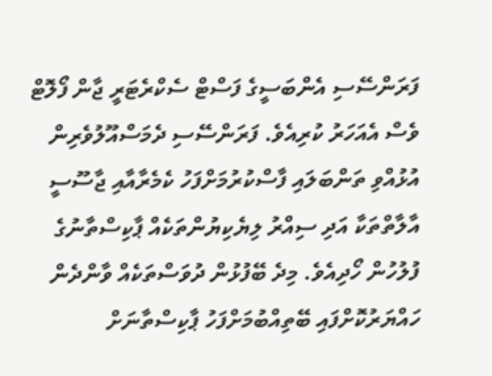ފަރަންސޭސި އެންބަސީގެ ފަސްޓް ސެކްރެޓަރީ ޖާން ފޯލޮޓް ވެސް އެއަހަރު ކުރިއެވެ. ފަރަންސޭސި ދެމަސްއޫލުވެރިން އުޅުއްވި ތަންބަލައި ފާސްކުރުމަށްފަހު ކެމެރާއާއި ޖާސޫސީ އާލާތްތަކާ އަދި ސިއްރު ލިޔެކިޔުންތަކެއް ޕާކިސްތާނުގެ ފުލުހުން ހޯދިއެވެ. މިދެ ބޭފުޅުން ދުވަސްތަކެއް ވާންދެން ހައްޔަރުކޮށްފައި ބޭތިއްބުމަށްފަހު ޕާކިސްތާނަށް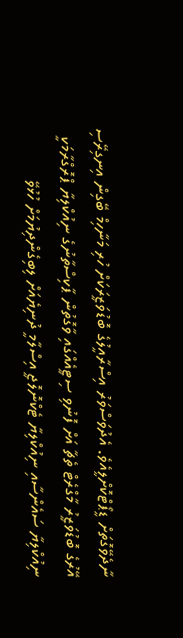ނާދެވޭގޮތަށް ޑީޕޯޓްކޮށްލީއެވެ. އެދުވަސްވަރު އިސްރާއީލުގެ ބޮޑުވަޒީރަކަށް ހުރި މަނާހިމް ބޭގިން އިނގިރޭސި އޭރުގެ ބޮޑުވަޒީރު މާގްރެޓް ތެޗާ އަށް ފޮނުވި ސިޓީއެއްގައި ވާގޮތުން ޕާކިސްތާނުގެ ނިއުކްލިޔާ ޕްރޮގްރާމަކީ ނިއުކްލިޔާ ސައެންސާއި ނިއުކްލިޔާ ޓެކްނޮލޮޖީ އިސްލާމީ ދުނިޔެއަށް ލިބިގެންދިޔުމަށް ހުޅުވޭ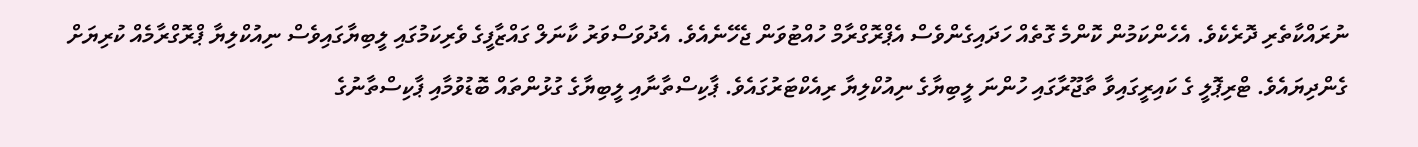ނުރައްކާތެރި ދޮރެކެވެ. އެހެންކަމުން ކޮންމެ ގޮތެއް ހަދައިގެންވެސް އެޕްރޮގްރާމް ހުއްޓުވަން ޖެހޭނެއެވެ. އެދުވަސްވަރު ކާނަލް ގައްޒާފީގެ ވެރިކަމުގައި ލީބިޔާގައިވެސް ނިއުކްލިޔާ ޕްރޮގްރާމެއް ކުރިޔަށް ގެންދިޔައެވެ. ޓްރިޕޮލީ ގެ ކައިރީގައިވާ ތާޖޫރާގައި ހުންނަ ލީބިޔާގެ ނިއުކްލިޔާ ރިއެކްޓަރުގައެވެ. ޕާކިސްތާނާއި ލީބިޔާގެ ގުޅުންތައް ބޮޑުވުމާއި ޕާކިސްތާނުގެ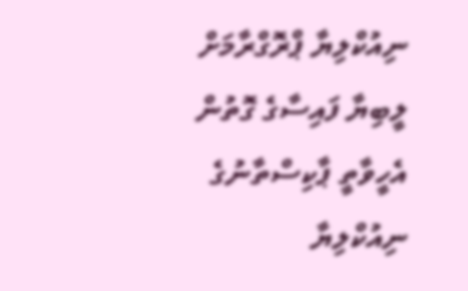ނިއުކްލިޔާ ޕްރޮގްރާމަށް ލީބިޔާ ފައިސާގެ ގޮތުން އެހީވާތީ ޕާކިސްތާނުގެ ނިއުކްލިޔާ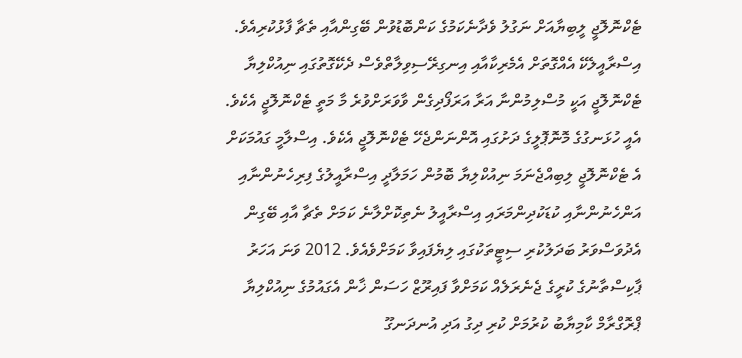ޓެކްނޮލޮޖީ ލީބިޔާއަށް ނަގުލު ވެދާނެކަމުގެ ކަންބޮޑުވުން ބޭގިންއާއި ތެޗާ ފާޅުކުރިއެވެ. އިސްރާއީލެކޭ އެއްގޮތަށް އެމެރިކާއާއި އިނގިރޭސިވިލާތްވެސް ދެކޭގޮތުގައި ނިއުކްލިޔާ ޓެކްނޮލޮޖީ އަކީ މުސްލިމުންނާ އަރާ އަރަފޯދިގެން ވާވަރަށްވުރެ މާ މަތީ ޓެކްނޮލޮޖީ އެކެވެ. އެއީ ހުޅަނގުގެ މޮނޮޕޮލީގެ ދަށުގައި އޮންނަންޖެހޭ ޓެކްނޮލޮޖީ އެކެވެ. އިސްލާމީ ގައުމަކަށް އެ ޓެކްނޮލޮޖީ ލިބިއްޖެނަމަ ނިއުކްލިޔާ ބޮމުން ހަމަލާދީ އިސްރާއީލުގެ ފިރިހެނުންނާއި އަންހެނުންނާއި ކުޑަކުދިންމަރައި އިސްރާއީލު ނެތިކޮށްލާނެ ކަމަށް ތެޗާ އާއި ބޭގިން އެދުވަސްވަރު ބަދަލުކުރި ސިޓީތަކުގައި ލިޔެފައިވާ ކަމަށްވެއެވެ. 2012 ވަނަ އަހަރު ޕާކިސްތާނުގެ ކުރީގެ ޖެނެރަލެއް ކަމަށްވާ ފައިރޫޒް ހަސަން ޚާން އެގައުމުގެ ނިއުކްލިޔާ ޕްރޮގްރާމް ކާމިޔާބު ކުރުމަށް ކުރި ދިގު އަދި އުނދަނގޫ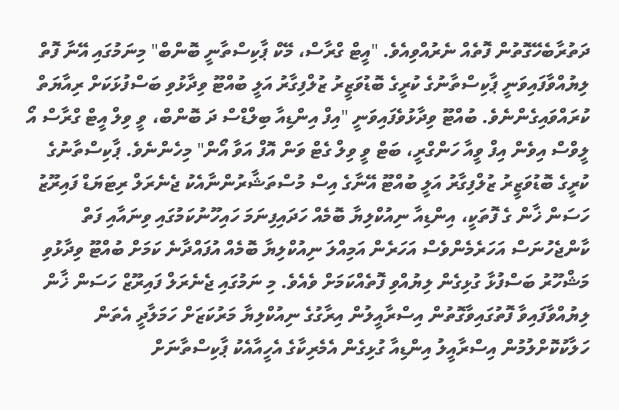ދަތުރާބެހޭގޮތުން ފޮތެއް ނެރުއްވިއެވެ. "އީޓް ގްރާސް، މޭކް ޕާކިސްތާނީ ބޮންބް" މިނަމުގައި އޭނާ ފޮތް ލިޔުއްވާފައިވަނީ ޕާކިސްތާނުގެ ކުރީގެ ބޮޑުވަޒީރު ޒުލްފިގާރު އަލީ ބުއްޓޫ ވިދާޅުވި ބަސްފުޅަކަށް ރިއާޔަތް ކުރައްވައިގެންނެވެ. ބުއްޓޫ ވިދާޅުވެފައިވަނީ "އިފް އިންޑިއާ ބިލްޑްސް ދަ ބޮންބް، ވީ ވިލް އީޓް ގްރާސް އޯ ލީވްސް އިވެން އިފް ވީއާ ހަންގްރީ، ބަޓް ވީ ވިލް ގެޓް ވަން އޮފް އަވާ އޯން" މިހެންނެވެ. ޕާކިސްތާނުގެ ކުރީގެ ބޮޑުވަޒީރު ޒުލްފިގާރު އަލީ ބުއްޓޫ އޭނާގެ އިސް މުސްތަޝާރުންނާއެކު ޖެނެރަލް ރިޓަޔަޑް ފައިރޫޒު ހަސަން ޚާން ގެ ފޮތަކީ، އިންޑިއާ ނިއުކްލިޔާ ބޮމެއް ހަދައިފިނަމަ ހައިހޫނުކަމުގައި ވިނައާއި ފަތް ކާންޖެހުނަސް އަހަރެމެންވެސް އަހަރެން އަމިއްލަ ނިއުކްލިޔާ ބޮމެއް އުފައްދާނެ ކަމަށް ބުއްޓޫ ވިދާޅުވި މަޝްހޫރު ބަސްފުޅާ ގުޅިގެން ލިޔުއްވި ފޮތެއްކަމަށް ވެއެވެ. މި ނަމުގައި ޖެނެރަލް ފައިރޫޒް ހަސަން ޚާން ލިޔުއްވާފައިވާ ފޮތުގައިވާގޮތުން އިސްރާއީލުން އިރާގުގެ ނިއުކްލިޔާ މަރުކަޒަށް ހަމަލާދީ އެތަން ހަލާކުކޮށްލުމުން އިސްރާއީލު އިންޑިއާ ގުޅިގެން އެމެރިކާގެ އެހީއާއެކު ޕާކިސްތާނަށް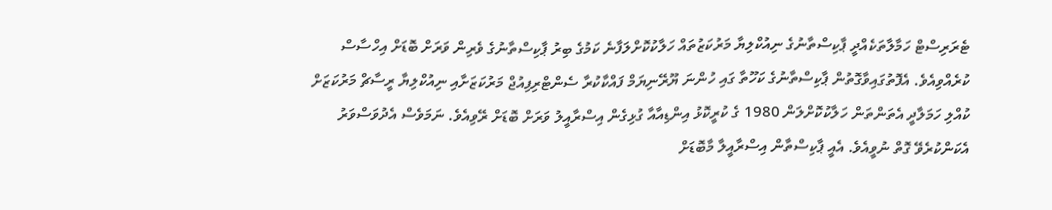ޓެރަރިސްޓް ހަމާލާތަކެއްދީ ޕާކިސްތާނުގެ ނިއުކްލިޔާ މަރުކަޒުތައް ހަލާކުކޮށްލަފާނެ ކަމުގެ ބިރު ޕާކިސްތާނުގެ ވެރިން ވަރަށް ބޮޑަށް އިހްސާސް ކުރެއްވިއެވެ. އެފޮތުގައިވާގޮތުން ޕާކިސްތާނުގެ ކަހޫތާ ގައި ހުންނަ ޔޫރޭނިޔަމް ފައްކާކުރާ ސެންޓްރިފިއުޖް މަރުކަޒަށާއި ނިއުކްލިޔާ ރީސާޗް މަރުކަޒަށް ކުއްލި ހަމަލާދީ އެތަންތަން ހަލާކުކޮށްލަން 1980 ގެ ކުރީކޮޅު އިންޑިއާއާ ގުޅިގެން އިސްރާއީލު ވަރަށް ބޮޑަށް ރޭވިއެވެ. ނަމަވެސް އެދުވަސްވަރު އެކަންކުރެވޭ ގޮތް ނުވީއެވެ. އެއީ ޕާކިސްތާން އިސްރާއީލާ މާބޮޑަށް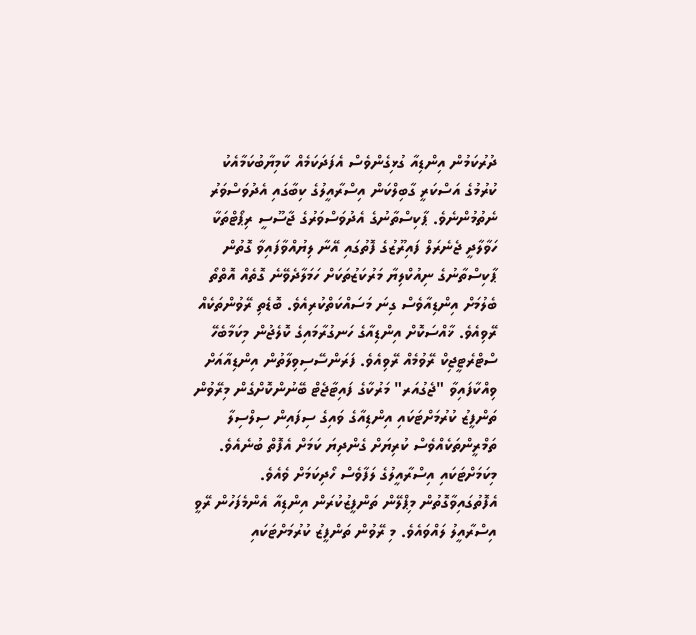ދުރުކަމުން އިންޑިއާ ގުޅިގެންވެސް އެފަދަކަމެއް ކާމިޔާބުކަމާއެކު ކުރުމުގެ އަސްކަރީ ގާބިލްކަން އިސްރާއީލުގެ ކިބާގައި އެދުވަސްވަރު ނެތުމުންނެވެ. ޕާކިސްތާނުގެ އެދުވަސްވަރުގެ ޖާސޫސީ ރިޕޯޓްތަކާ ހަވާލާދީ ޖެނެރަލް ފައިރޫޒުގެ ފޮތުގައި އޭނާ ލިޔުއްވާފައިވާ ގޮތުން ޕާކިސްތާނުގެ ނިއުކްލިޔާ މަރުކަޒުތަކަށް ހަމަލާދެވޭނެ ގޮތެއް އޮތްތޯ ބެލުމަށް އިންޑިއާވެސް ގިނަ މަސައްކަތްކުރިއެވެ. ބޮޑެތި ރޭވުންތަކެއް ރޭވިއެވެ. ޚާއްސަކޮށް އިންޑިއާގެ ހަނގުރާމައިގެ ކޮލެޖުން މިކަމާބެހޭ ސްޓްރެޓީޖިކް ރޭވުމެއް ރޭވިއެވެ. ފަރަންސޭސިވިލާތުން އިންޑިއާއަށް ވިއްކާފައިވާ "ޖެގުއަރ" މަރުކާގެ ފައިޓާޖެޓް ބޭނުންކޮށްގެން މިރޭވުން ތަންފީޒު ކުރުމަށްޓަކައި އިންޑިއާގެ ވައިގެ ސިފައިން ސިލްސިލާ ތަމްރީންތަކެއްވެސް ކުރިޔަށް ގެންދިޔަ ކަމަށް އެފޮތް ބުނެއެވެ. މިކަމަށްޓަކައި އިސްރާއީލުގެ ލަފާވެސް ހޯދިކަމަށް ވެއެވެ. އެފޮތުގައިވާގޮތުން މިޕްލޭން ތަންފީޒުކުރަން އިންޑިއާ އެންމެފަހުން ރޭވީ އިސްރާއީލު ލައްވައެވެ. މި ރޭވުން ތަންފީޒު ކުރުމަށްޓަކައި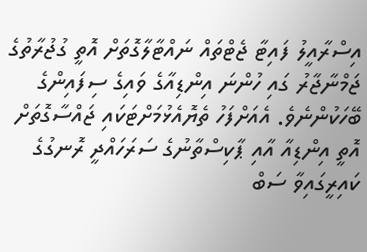އިސްރާއީލު ފައިޓާ ޖެޓްތައް ނައްޓާލާގޮތަށް އޮތީ ގުޖުރާތުގެ ޖަމްނާޖާރު ގައި ހުންނަ އިންޑިއާގެ ވައިގެ ސިފައިންގެ ބޭހަކުންނެވެ. އެއަށްފަހު ތެޔޮއެޅުމަށްޓަކައި ޖައްސާގޮތަށް އޮތީ އިންޑިއާ އާއި ޕާކިސްތާނުގެ ސަރަހައްދީ ރޮނގުގެ ކައިރީގައިވާ ސަބް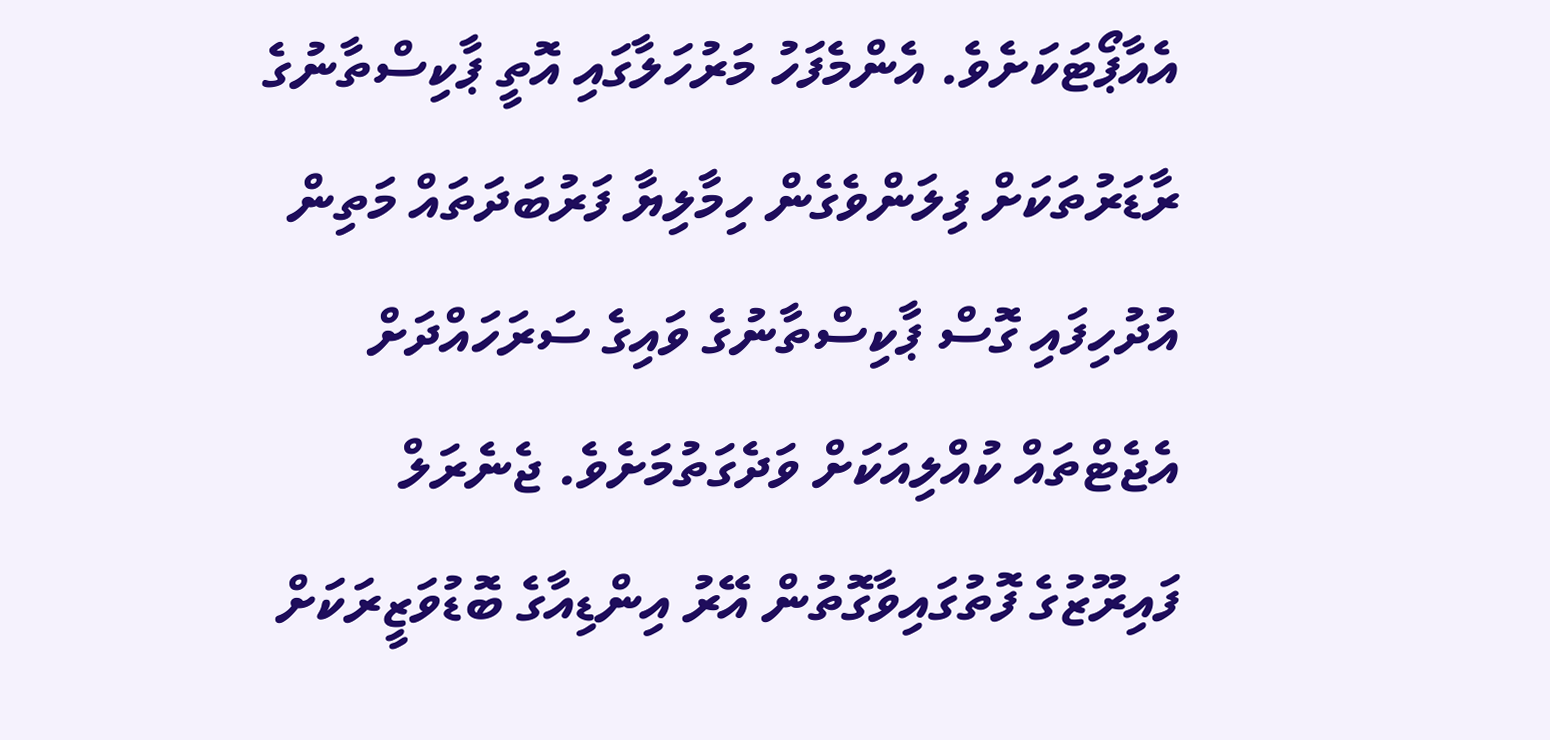އެއާޕޯޓަކަށެވެ. އެންމެފަހު މަރުހަލާގައި އޮތީ ޕާކިސްތާނުގެ ރާޑަރުތަކަށް ފިލަންވެގެން ހިމާލިޔާ ފަރުބަދަތައް މަތިން އުދުހިފައި ގޮސް ޕާކިސްތާނުގެ ވައިގެ ސަރަހައްދަށް އެޖެޓްތައް ކުއްލިއަކަށް ވަދެގަތުމަށެވެ. ޖެނެރަލް ފައިރޫޒުގެ ފޮތުގައިވާގޮތުން އޭރު އިންޑިއާގެ ބޮޑުވަޒީރަކަށް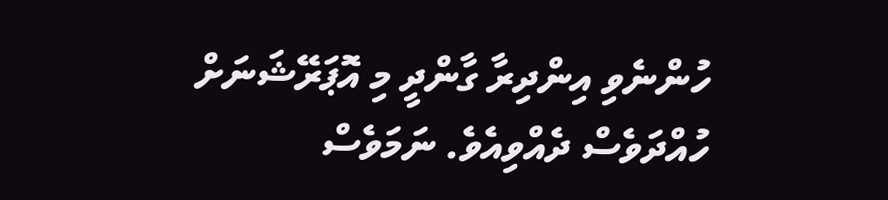ހުންނެވި އިންދިރާ ގާންދީ މި އޮޕަރޭޝަނަށް ހުއްދަވެސް ދެއްވިއެވެ. ނަމަވެސް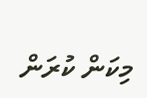މިކަން ކުރަން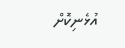އުޅެނިކޮށް